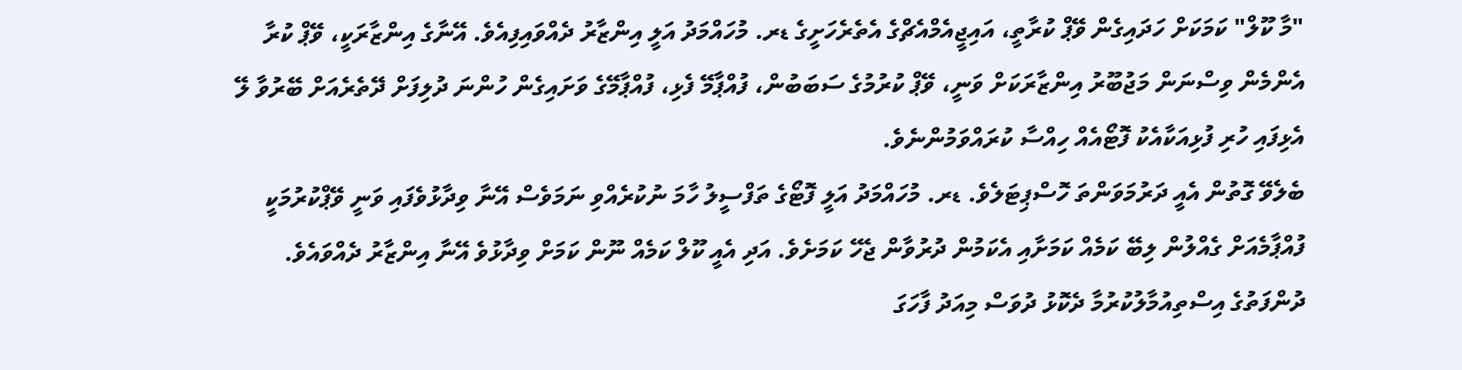"މާ ކޫލް" ކަމަކަށް ހަދައިގެން ވޭޕް ކުރާތީ، އައިޖީއެމްއެޗްގެ އެތެރެހަށީގެ ޑރ. މުހައްމަދު އަލީ އިންޒާރު ދެއްވައިފިއެވެ. އޭނާގެ އިންޒާރަކީ، ވޭޕް ކުރާ އެންމެން ވިސްނަން މަޖުބޫރު އިންޒާރަކަށް ވަނީ، ވޭޕް ކުރުމުގެ ސަބަބުން، ފުއްޕާމޭ ފެޅި، ފުއްޕާމޭގެ ވަށައިގެން ހުންނަ ދުލިފަށް ދޭތެރެއަށް ބޭރުވާ ލޭ އެޅިފައި ހުރި ފުޅިއަކާއެކު ފޮޓޯއެއް ހިއްސާ ކުރައްވަމުންނެވެ.
ބެލެވޭ ގޮތުން އެއީ ދަރުމަވަންތަ ހޮސްޕިޓަލެވެ. ޑރ. މުހައްމަދު އަލީ ފޮޓޯގެ ތަފްސީލު ހާމަ ނުކުރެއްވި ނަމަވެސް އޭނާ ވިދާޅުވެފައި ވަނީ ވޭޕްކުރުމަކީ ފުއްޕާމެއަށް ގެއްލުން ލިބޭ ކަމެއް ކަމަށާއި އެކަމުން ދުރުވާން ޖެހޭ ކަމަށެވެ. އަދި އެއީ ކޫލް ކަމެއް ނޫން ކަމަށް ވިދާޅުވެ އޭނާ އިންޒާރު ދެއްވައެވެ.
ދުންފަތުގެ އިސްތިއުމާލުކުރުމާ ދެކޮޅު ދުވަސް މިއަދު ފާހަގަ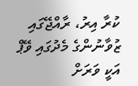ކުރާ އިރު، ރާއްޖޭގައި ޒުވާނުންގެ މެދުގައި ވޭޕް އަކީ ވަރަށް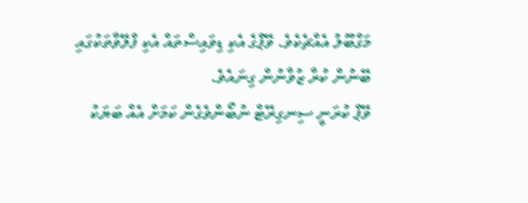މަގްބޫލު އެއްޗެކެވެ. ވޭޕްގެ އެކި ޑިވައިސްތައް އެކި ފްލޭވާތަކުގައި ބޭނުން ކުރާ ޒުވާނުން ގިނައެވެ.
ވޭޕް ކުރަނީ ސިނގިރޭޓް ނުބޯންވެގެން ކަމަށް އެއް ބަޔަކު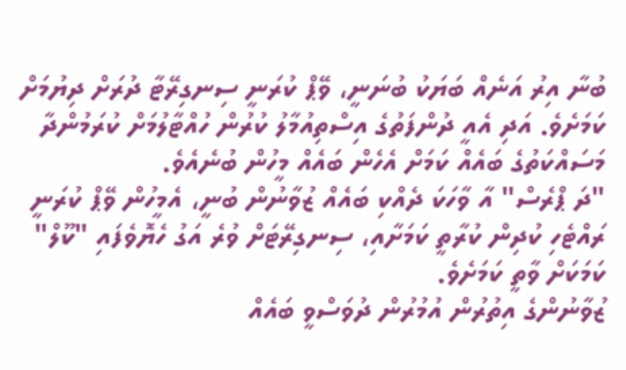ބުނާ އިރު އަނެއް ބަޔަކު ބުނަނީ، ވޭޕް ކުރަނީ ސިނގިރޭޓާ ދުރަށް ދިޔުމަށް ކަމަށެވެ. އަދި އެއީ ދުންފަތުގެ އިސްތިއުމާލު ކުރުން ހުއްޓާލުމަށް ކުރަމުންދާ މަސައްކަތުގެ ބައެއް ކަމަށް އެހެން ބައެއް މީހުން ބުނެއެވެ.
"ދަ ޕްރެސް" އާ ވާހަކަ ދެއްކި ބައެއް ޒުވާނުން ބުނީ، އެމީހުން ވޭޕް ކުރަނީ ރައްޓެހި ކުދިން ކުރާތީ ކަމަށާއި، ސިނގިރޭޓަށް ވުރެ އަގު ހެޔޮވެފައި "ކޫލް" ކަމަކަށް ވާތީ ކަމަށެވެ.
ޒުވާނުންގެ އިތުރުން އުމުރުން ދުވަސްވީ ބައެއް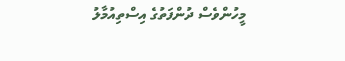މީހުންވެސް ދުންފަތުގެ އިސްތިއުމާލު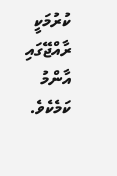ކުރުމަކީ ރާއްޖޭގައި އާންމު ކަމެކެވެ.